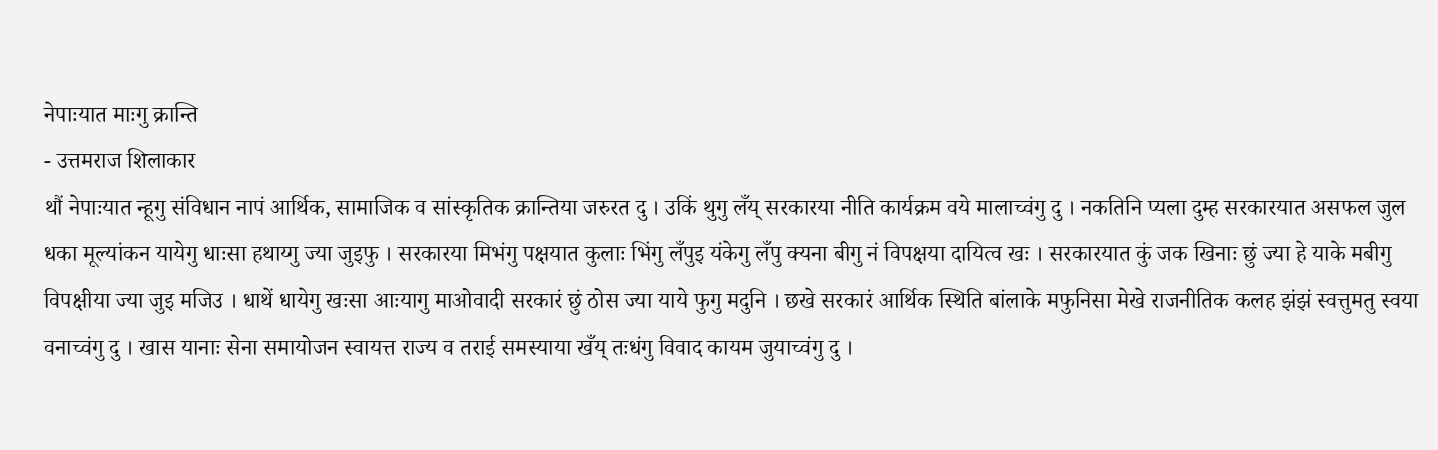नेपाःयात माःगु क्रान्ति
- उत्तमराज शिलाकार
थौं नेपाःयात न्हूगु संविधान नापं आर्थिक, सामाजिक व सांस्कृतिक क्रान्तिया जरुरत दु । उकिं थुगु लँय् सरकारया नीति कार्यक्रम वये मालाच्वंगु दु । नकतिनि प्यला दुम्ह सरकारयात असफल जुल धका मूल्यांकन यायेगु धाःसा हथाय्गु ज्या जुइफु । सरकारया मिभंगु पक्षयात कुलाः भिंगु लँपुइ यंकेगु लँपु क्यना बीगु नं विपक्षया दायित्व खः । सरकारयात कुं जक खिनाः छुं ज्या हे याके मबीगु विपक्षीया ज्या जुइ मजिउ । धाथें धायेगु खःसा आःयागु माओवादी सरकारं छुं ठोस ज्या याये फुगु मदुनि । छखे सरकारं आर्थिक स्थिति बांलाके मफुनिसा मेखे राजनीतिक कलह झंझं स्वत्तुमतु स्वया वनाच्वंगु दु । खास यानाः सेना समायोजन स्वायत्त राज्य व तराई समस्याया खँय् तःधंगु विवाद कायम जुयाच्वंगु दु ।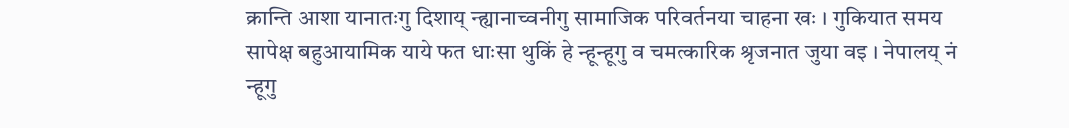क्रान्ति आशा यानातःगु दिशाय् न्ह्यानाच्वनीगु सामाजिक परिवर्तनया चाहना खः । गुकियात समय सापेक्ष बहुआयामिक याये फत धाःसा थुकिं हे न्हून्हूगु व चमत्कारिक श्रृजनात जुया वइ । नेपालय् नं न्हूगु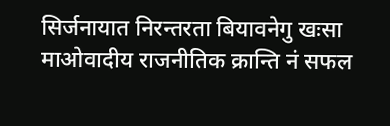सिर्जनायात निरन्तरता बियावनेगु खःसा माओवादीय राजनीतिक क्रान्ति नं सफल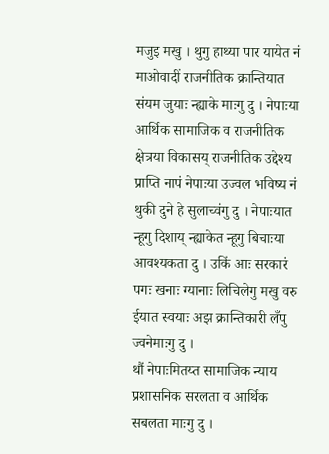मजुइ मखु । थुगु हाथ्या पार यायेत नं माओवादीं राजनीतिक क्रान्तियात संयम जुयाः न्ह्याके माःगु दु । नेपाःया आर्थिक सामाजिक व राजनीतिक क्षेत्रया विकासय् राजनीतिक उद्देश्य प्राप्ति नापं नेपाःया उज्वल भविष्य नं थुकी दुने हे सुलाच्वंगु दु । नेपाःयात न्हूगु दिशाय् न्ह्याकेत न्हूगु बिचाःया आवश्यकता दु । उकिं आः सरकारं पगः खनाः ग्यानाः लिचिलेगु मखु वरु ईयात स्वयाः अझ क्रान्तिकारी लँपु ज्वनेमाःगु दु ।
थौं नेपाःमितय्त सामाजिक न्याय प्रशासनिक सरलता व आर्थिक सबलता माःगु दु ।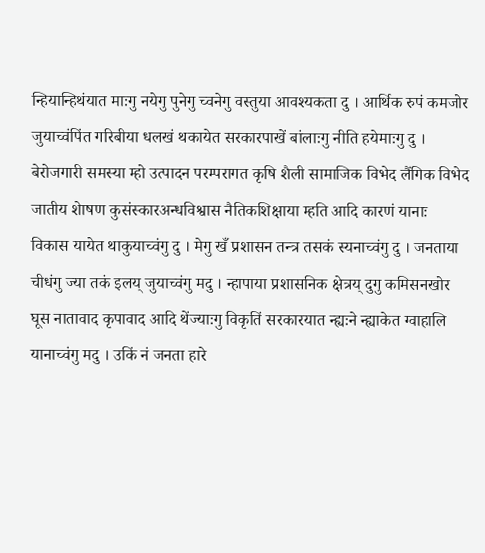न्हियान्हिथंयात माःगु नयेगु पुनेगु च्वनेगु वस्तुया आवश्यकता दु । आर्थिक रुपं कमजोर जुयाच्वंपिंत गरिबीया धलखं थकायेत सरकारपाखें बांलाःगु नीति हयेमाःगु दु । बेरोजगारी समस्या म्हो उत्पादन परम्परागत कृषि शैली सामाजिक विभेद लैंगिक विभेद जातीय शेाषण कुसंस्कारअन्धविश्वास नैतिकशिक्षाया म्हति आदि कारणं यानाः विकास यायेत थाकुयाच्वंगु दु । मेगु खँ प्रशासन तन्त्र तसकं स्यनाच्वंगु दु । जनताया चीधंगु ज्या तकं इलय् जुयाच्वंगु मदु । न्हापाया प्रशासनिक क्षेत्रय् दुगु कमिसनखोर घूस नातावाद कृपावाद आदि थेंज्याःगु विकृतिं सरकारयात न्ह्यःने न्ह्याकेत ग्वाहालि यानाच्वंगु मदु । उकिं नं जनता हारे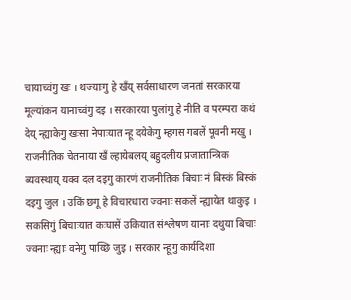चायाच्वंगु खः । थज्याःगु हे खँय् सर्वसाधारण जनतां सरकारया मूल्यांकन यानाच्वंगु दइ । सरकारया पुलांगु हे नीति व परम्परा कथं देय् न्ह्याकेगु खःसा नेपाःयात न्हू दयेकेगु म्हगस गबलें पूवनी मखु ।
राजनीतिक चेतनाया खँ ल्हायेबलय् बहुदलीय प्रजातान्त्रिक ब्यवस्थाय् यक्व दल दइगु कारणं राजनीतिक बिचाः नं बिस्कं बिस्कं दइगु जुल । उकिं छगू हे विचारधारा ज्वनाः सकलें न्ह्यायेत थाकुइ । सकसिगुं बिचाःयात कःघासें उकियात संश्लेषण यानाः दथुया बिचाः ज्वनाः न्ह्याः वनेगु पाय्छि जुइ । सरकार न्हूगु कार्यदिशा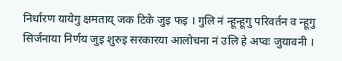निर्धारण यायेगु क्षमताय् जक टिके जुइ फइ । गुलि नं न्हून्हूगु परिवर्तन व न्हूगु सिर्जनाया निर्णय जुइ शुरुइ सरकारया आलोचना नं उलि हे अप्वः जुयावनी ।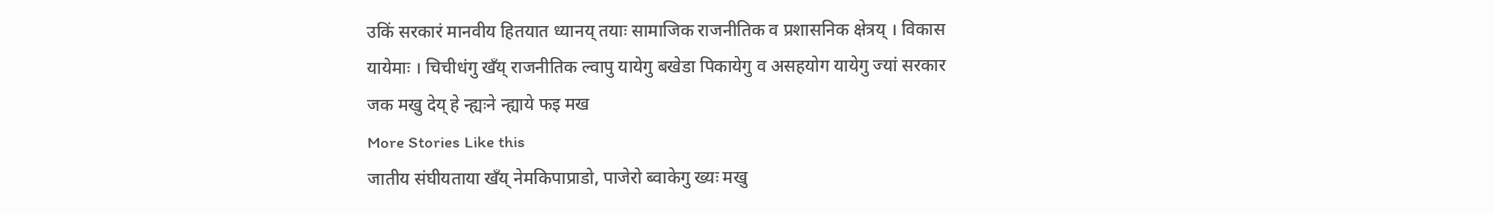उकिं सरकारं मानवीय हितयात ध्यानय् तयाः सामाजिक राजनीतिक व प्रशासनिक क्षेत्रय् । विकास यायेमाः । चिचीधंगु खँय् राजनीतिक ल्वापु यायेगु बखेडा पिकायेगु व असहयोग यायेगु ज्यां सरकार जक मखु देय् हे न्ह्यःने न्ह्याये फइ मख
More Stories Like this
जातीय संघीयताया खँय् नेमकिपाप्राडो, पाजेरो ब्वाकेगु ख्यः मखु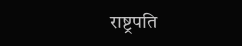राष्ट्रपति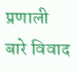प्रणाली बारे विवाद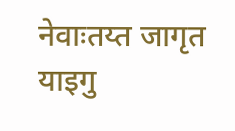नेवाःतय्त जागृत याइगु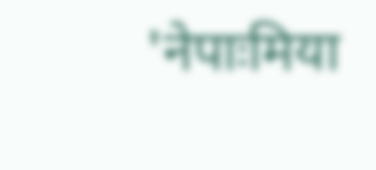'नेपाःमिया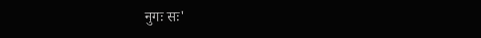नुगः सः'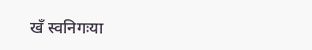खँ स्वनिगःया